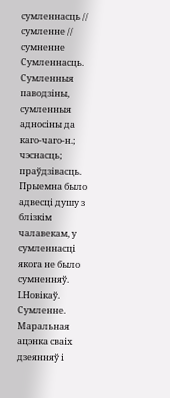сумленнасць // сумленне // сумненне
Сумленнасць. Сумленныя паводзіны, сумленныя адносіны да каго-чаго-н.; чэснасць; праўдзівасць.
Прыемна было адвесці душу з блізкім чалавекам, у сумленнасці якога не было сумненняў. І.Новікаў.
Сумленне. Маральная ацэнка сваіх дзеянняў і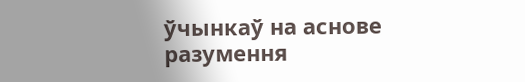ўчынкаў на аснове разумення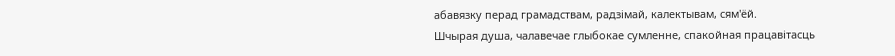абавязку перад грамадствам, радзімай, калектывам, сям'ёй.
Шчырая душа, чалавечае глыбокае сумленне, спакойная працавітасць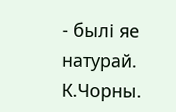- былі яе натурай. К.Чорны.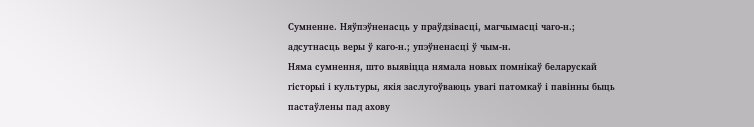Сумненне. Няўпэўненасць у праўдзівасці, магчымасці чаго-н.; адсутнасць веры ў каго-н.; упэўненасці ў чым-н.
Няма сумнення, што выявіцца нямала новых помнікаў беларускай гісторыі і культуры, якія заслугоўваюць увагі патомкаў і павінны быць пастаўлены пад ахову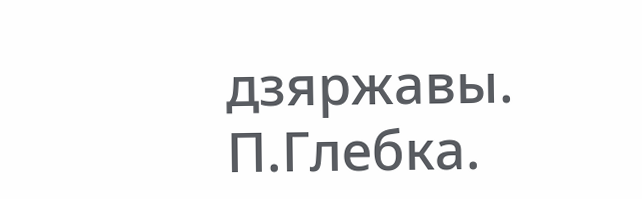дзяржавы. П.Глебка.